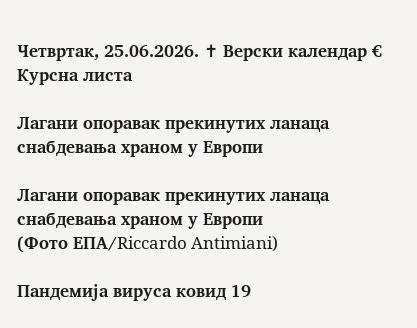Четвртак, 25.06.2026. ✝ Верски календар € Курсна листа

Лагани опоравак прекинутих ланаца снабдевања храном у Европи

Лагани опоравак прекинутих ланаца снабдевања храном у Европи
(Фото ЕПА/Riccardo Antimiani)

Пандемија вируса ковид 19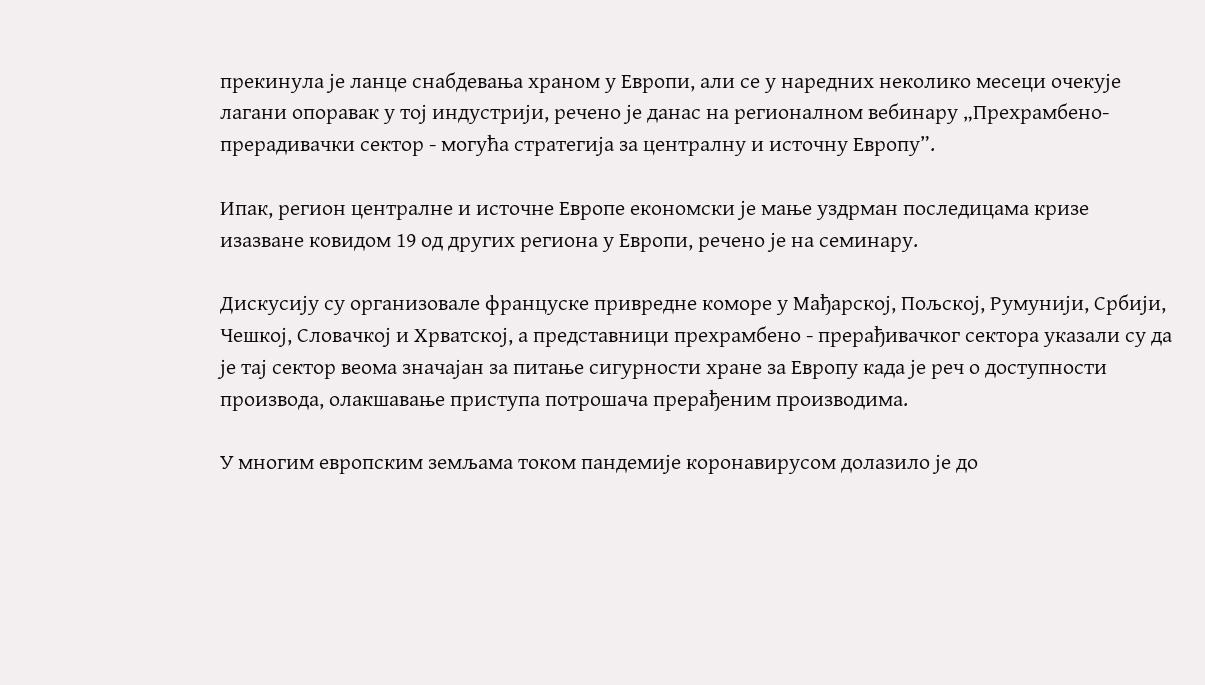прекинула је ланце снабдевања храном у Европи, али се у наредних неколико месеци очекује лагани опоравак у тој индустрији, речено је данас на регионалном вебинару „Прехрамбено-прерадивачки сектор - могућа стратегија за централну и источну Европу”.

Ипак, регион централне и источне Европе економски је мање уздрман последицама кризе изазване ковидом 19 од других региона у Европи, речено је на семинару.

Дискусију су организовале француске привредне коморе у Мађарској, Пољској, Румунији, Србији, Чешкој, Словачкој и Хрватској, а представници прехрамбено - прерађивачког сектора указали су да је тај сектор веома значајан за питање сигурности хране за Европу када је реч о доступности производа, олакшавање приступа потрошача прерађеним производима.

У многим европским земљама током пандемије коронавирусом долазило је до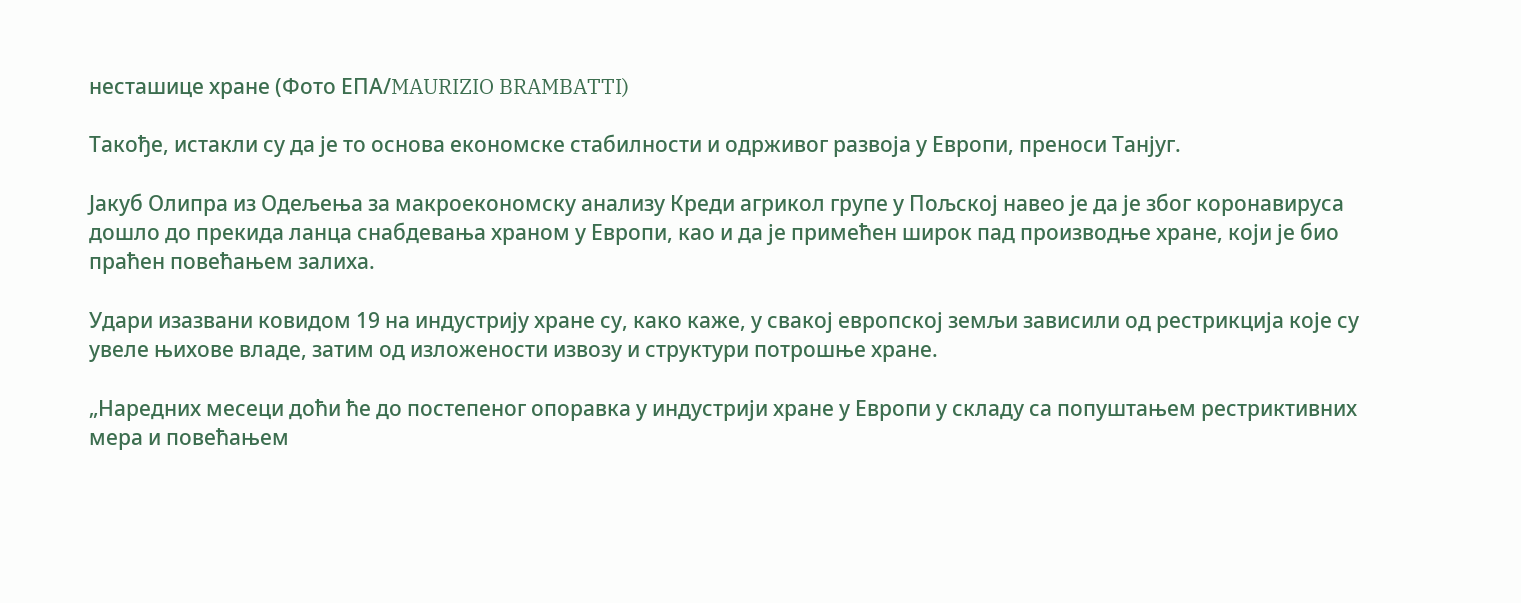несташице хране (Фото ЕПА/MAURIZIO BRAMBATTI)

Такође, истакли су да је то основа економске стабилности и одрживог развоја у Европи, преноси Танјуг.

Јакуб Олипра из Одељења за макроекономску анализу Креди агрикол групе у Пољској навео је да је због коронавируса дошло до прекида ланца снабдевања храном у Европи, као и да је примећен широк пад производње хране, који је био праћен повећањем залиха.

Удари изазвани ковидом 19 на индустрију хране су, како каже, у свакој европској земљи зависили од рестрикција које су увеле њихове владе, затим од изложености извозу и структури потрошње хране.

„Наредних месеци доћи ће до постепеног опоравка у индустрији хране у Европи у складу са попуштањем рестриктивних мера и повећањем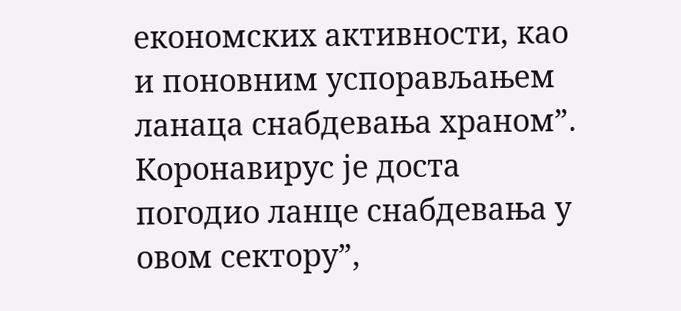економских активности, као и поновним успорављањем ланаца снабдевања храном”. Коронавирус је доста погодио ланце снабдевања у овом сектору”,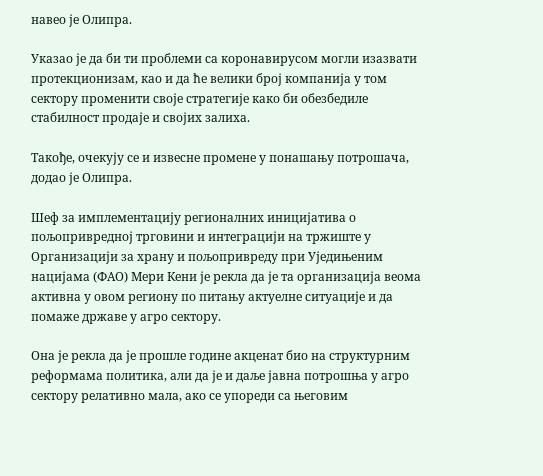навео је Олипра.

Указао је да би ти проблеми са коронавирусом могли изазвати протекционизам, као и да ће велики број компанија у том сектору променити своје стратегије како би обезбедиле стабилност продаје и својих залиха.

Такође, очекују се и извесне промене у понашању потрошача, додао је Олипра.

Шеф за имплементацију регионалних иницијатива о пољопривредној трговини и интеграцији на тржиште у Организацији за храну и пољопривреду при Уједињеним нацијама (ФАО) Мери Кени је рекла да је та организација веома активна у овом региону по питању актуелне ситуације и да помаже државе у агро сектору.

Она је рекла да је прошле године акценат био на структурним реформама политика, али да је и даље јавна потрошња у агро сектору релативно мала, ако се упореди са његовим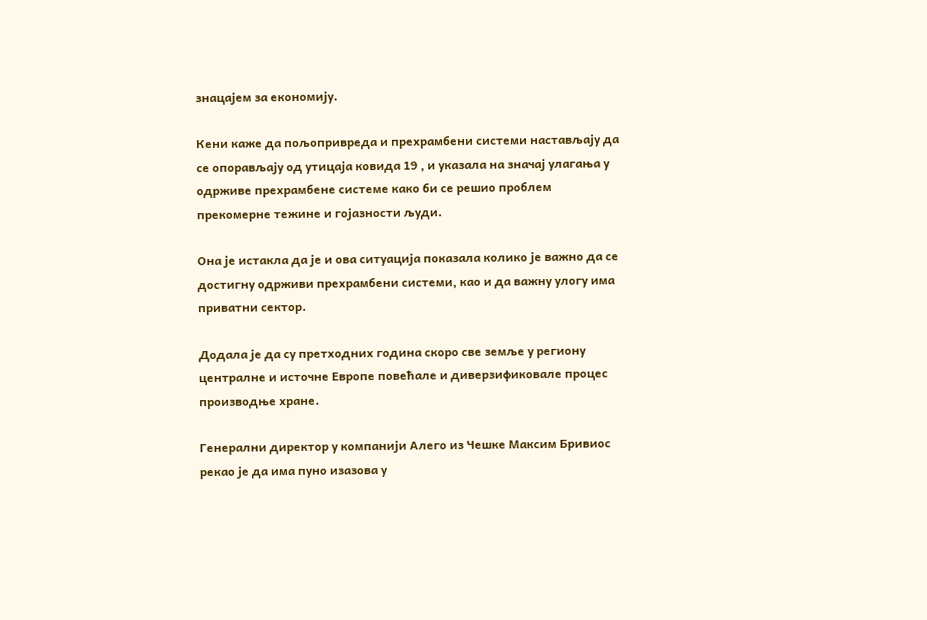знацајем за економију.

Кени каже да пољопривреда и прехрамбени системи настављају да се опорављају од утицаја ковида 19 , и указала на значај улагања у одрживе прехрамбене системе како би се решио проблем прекомерне тежине и гојазности људи.

Она је истакла да је и ова ситуација показала колико је важно да се достигну одрживи прехрамбени системи, као и да важну улогу има приватни сектор.

Додала је да су претходних година скоро све земље у региону централне и источне Европе повећале и диверзификовале процес производње хране.

Генерални директор у компанији Алего из Чешке Максим Бривиос рекао је да има пуно изазова у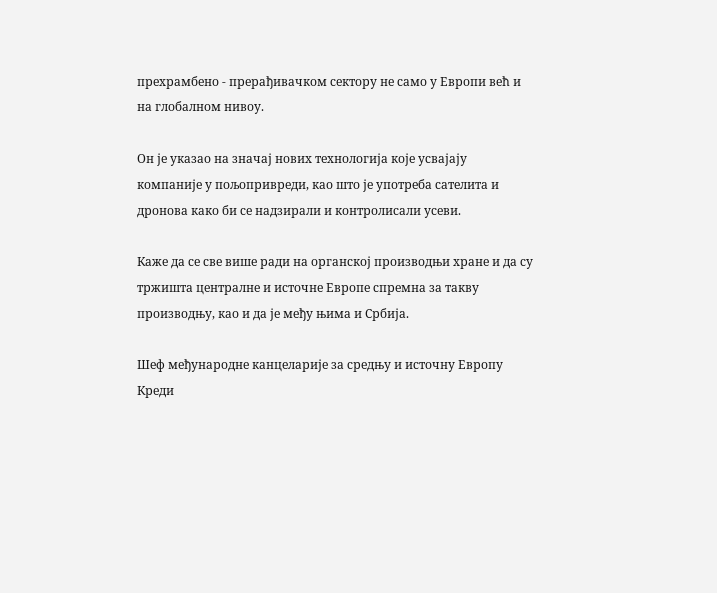прехрамбено - прерађивачком сектору не само у Европи већ и на глобалном нивоу.

Он је указао на значај нових технологија које усвајају компаније у пољопривреди, као што је употреба сателита и дронова како би се надзирали и контролисали усеви.

Каже да се све више ради на органској производњи хране и да су тржишта централне и источне Европе спремна за такву производњу, као и да је међу њима и Србија.

Шеф међународне канцеларије за средњу и источну Европу Креди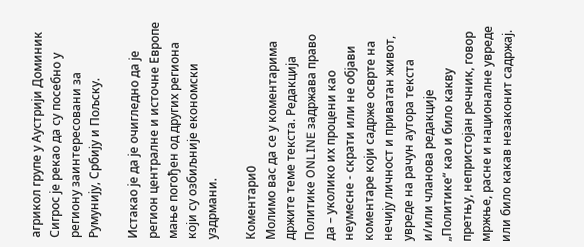агрикол групе у Аустрији Доминик Сигрос је рекао да су посебно у региону заинтересовани за Румунију, Србију и Пољску.

Истакао је да је очигледно да је регион централне и источне Европе мање погођен од других региона који су озбиљније економски уздрмани.

Коментари0
Молимо вас да се у коментарима држите теме текста. Редакција Политике ONLINE задржава право да – уколико их процени као неумесне - скрати или не објави коментаре који садрже осврте на нечију личност и приватан живот, увреде на рачун аутора текста и/или чланова редакције „Политике“ као и било какву претњу, непристојан речник, говор мржње, расне и националне увреде или било какав незаконит садржај.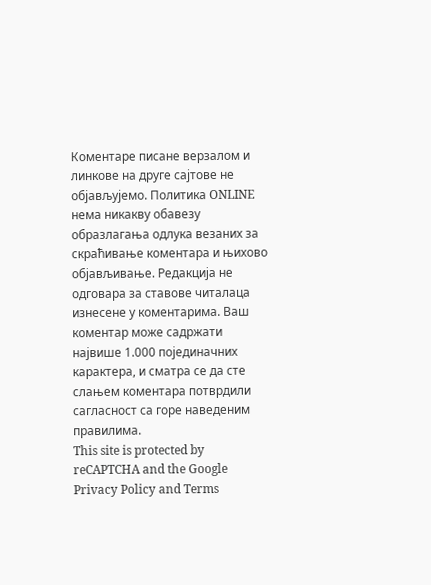Коментаре писане верзалом и линкове на друге сајтове не објављујемо. Политика ONLINE нема никакву обавезу образлагања одлука везаних за скраћивање коментара и њихово објављивање. Редакција не одговара за ставове читалаца изнесене у коментарима. Ваш коментар може садржати највише 1.000 појединачних карактера, и сматра се да сте слањем коментара потврдили сагласност са горе наведеним правилима.
This site is protected by reCAPTCHA and the Google Privacy Policy and Terms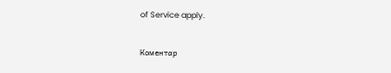of Service apply.

Комeнтар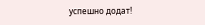успeшно додат!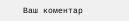Ваш комeнтар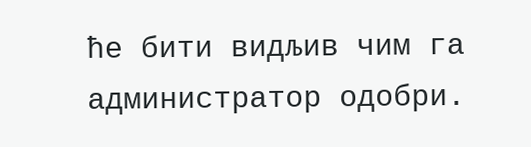ћe бити видљив чим га администратор одобри.